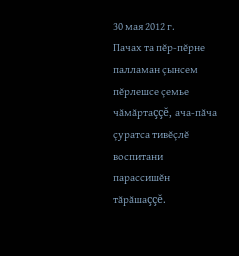30 мая 2012 г.
Пачах та пĕр-пĕрне палламан çынсем пĕрлешсе çемье чăмăртаççĕ, ача-пăча çуратса тивĕçлĕ воспитани парассишĕн тăрăшаççĕ.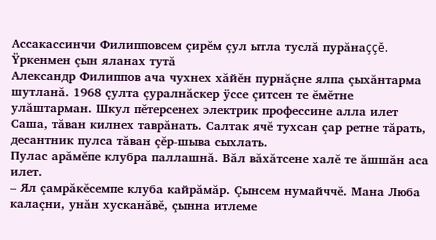Ассакассинчи Филипповсем çирĕм çул ытла туслă пурăнаççĕ.
Ÿркенмен çын яланах тутă
Александр Филиппов ача чухнех хăйĕн пурнăçне ялпа çыхăнтарма шутланă. 1968 çулта çуралнăскер ÿссе çитсен те ĕмĕтне улăштарман. Шкул пĕтерсенех электрик профессине алла илет Саша, тăван килнех таврăнать. Салтак ячĕ тухсан çар ретне тăрать, десантник пулса тăван çĕр-шыва сыхлать.
Пулас арăмĕпе клубра паллашнă. Вăл вăхăтсене халĕ те ăшшăн аса илет.
– Ял çамрăкĕсемпе клуба кайрăмăр. Çынсем нумайччĕ. Мана Люба калаçни, унăн хусканăвĕ, çынна итлеме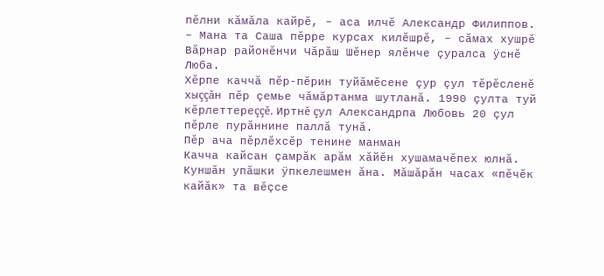пĕлни кăмăла кайрĕ, – аса илчĕ Александр Филиппов.
– Мана та Саша пĕрре курсах килĕшрĕ, – сăмах хушрĕ Вăрнар районĕнчи Чăрăш Шĕнер ялĕнче çуралса ÿснĕ Люба.
Хĕрпе каччă пĕр-пĕрин туйăмĕсене çур çул тĕрĕсленĕ хыççăн пĕр çемье чăмăртанма шутланă. 1990 çулта туй кĕрлеттереççĕ. Иртнĕ çул Александрпа Любовь 20 çул пĕрле пурăннине паллă тунă.
Пĕр ача пĕрлĕхсĕр тенине манман
Качча кайсан çамрăк арăм хăйĕн хушамачĕпех юлнă. Куншăн упăшки ÿпкелешмен ăна. Мăшăрăн часах «пĕчĕк кайăк» та вĕçсе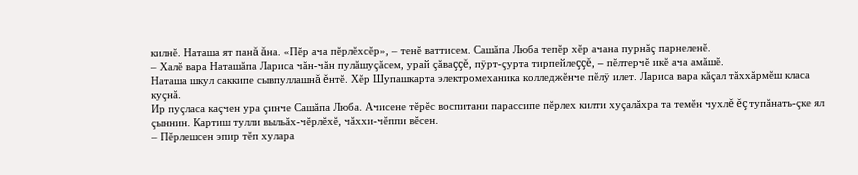килнĕ. Наташа ят панă ăна. «Пĕр ача пĕрлĕхсĕр», – тенĕ ваттисем. Сашăпа Люба тепĕр хĕр ачана пурнăç парнеленĕ.
– Халĕ вара Наташăпа Лариса чăн-чăн пулăшуçăсем, урай çăваççĕ, пÿрт-çурта тирпейлеççĕ, – пĕлтерчĕ икĕ ача амăшĕ.
Наташа шкул саккипе сывпуллашнă ĕнтĕ. Хĕр Шупашкарта электромеханика колледжĕнче пĕлÿ илет. Лариса вара кăçал тăххăрмĕш класа куçнă.
Ир пуçласа каçчен ура çинче Сашăпа Люба. Ачисене тĕрĕс воспитани парассипе пĕрлех килти хуçалăхра та темĕн чухлĕ ĕç тупăнать-çке ял çыннин. Картиш тулли выльăх-чĕрлĕхĕ, чăххи-чĕппи вĕсен.
– Пĕрлешсен эпир тĕп хулара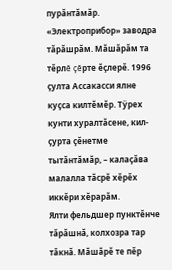пурăнтăмăр. «Электроприбор» заводра тăрăшрăм. Мăшăрăм та тĕрлĕ çĕрте ĕçлерĕ. 1996 çулта Ассакасси ялне куçса килтĕмĕр. Тÿрех кунти хуралтăсене, кил-çурта çĕнетме тытăнтăмăр, – калаçăва малалла тăсрĕ хĕрĕх иккĕри хĕрарăм.
Ялти фельдшер пунктĕнче тăрăшнă, колхозра тар тăкнă. Мăшăрĕ те пĕр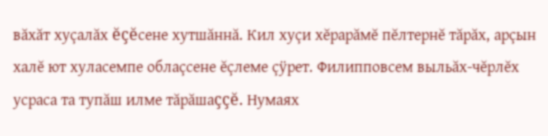вăхăт хуçалăх ĕçĕсене хутшăннă. Кил хуçи хĕрарăмĕ пĕлтернĕ тăрăх, арçын халĕ ют хуласемпе облаçсене ĕçлеме çÿрет. Филипповсем выльăх-чĕрлĕх усраса та тупăш илме тăрăшаççĕ. Нумаях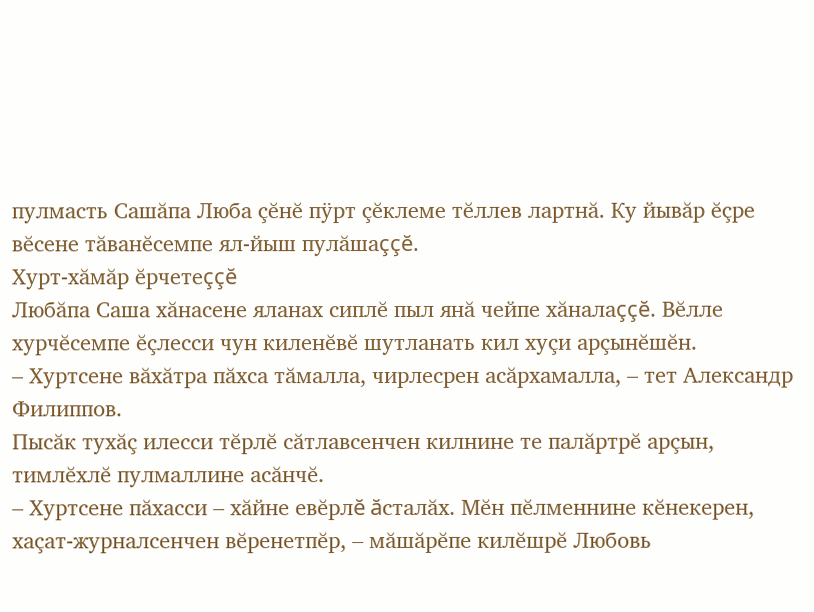пулмасть Сашăпа Люба çĕнĕ пÿрт çĕклеме тĕллев лартнă. Ку йывăр ĕçре вĕсене тăванĕсемпе ял-йыш пулăшаççĕ.
Хурт-хăмăр ĕрчетеççĕ
Любăпа Саша хăнасене яланах сиплĕ пыл янă чейпе хăналаççĕ. Вĕлле хурчĕсемпе ĕçлесси чун киленĕвĕ шутланать кил хуçи арçынĕшĕн.
– Хуртсене вăхăтра пăхса тăмалла, чирлесрен асăрхамалла, – тет Александр Филиппов.
Пысăк тухăç илесси тĕрлĕ сăтлавсенчен килнине те палăртрĕ арçын, тимлĕхлĕ пулмаллине асăнчĕ.
– Хуртсене пăхасси – хăйне евĕрлĕ ăсталăх. Мĕн пĕлменнине кĕнекерен, хаçат-журналсенчен вĕренетпĕр, – мăшăрĕпе килĕшрĕ Любовь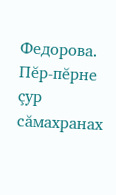Федорова.
Пĕр-пĕрне çур сăмахранах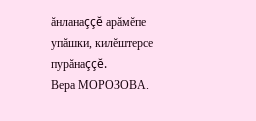ăнланаççĕ арăмĕпе упăшки, килĕштерсе пурăнаççĕ.
Вера МОРОЗОВА.